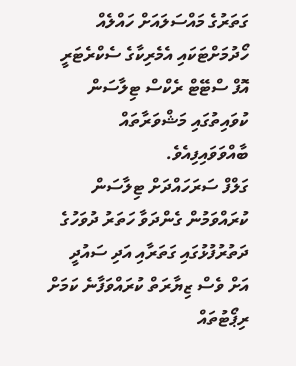ގަތަރުގެ މައްސަލައަށް ހައްލެއް ހޯދުމަށްޓަކައި އެމެރިކާގެ ސެކްރެޓަރީ އޮފް ސްޓޭޓް ރެކްސް ޓިލާސަން ކުވައިތުގައި މަޝްވަރާތައް ބާއްވަވައިފިއެވެ.
ގަލްފް ސަރަހައްދަށް ޓިލާސަން ކުރައްވަމުން ގެންދަވާ ހަތަރު ދުވަހުގެ ދަތުރުފުޅުގައި ގަތަރާއި އަދި ސައުދީ އަށް ވެސް ޒިޔާރަތް ކުރައްވަފާނެ ކަމަށް ރިޕޯޓުތައް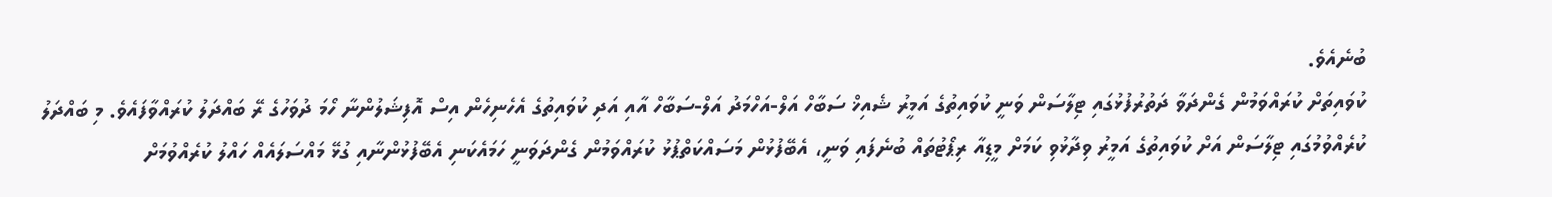ބުނެއެވެ.
ކުވައިތަށް ކުރައްވަމުން ގެންދަވާ ދަތުރުފުޅުގައި ޓިލާސަން ވަނީ ކުވައިތުގެ އަމީރު ޝެއިޚް ސަބާހް އަލް-އަހްމަދު އަލް-ސަބާހް އާއި އަދި ކުވައިތުގެ އެހެނިހެން އިސް އޮފިޝަލުންނާ ހޯމަ ދުވަހުގެ ރޭ ބައްދަލު ކުރައްވާފައެވެ. މި ބައްދަލު ކުރެއްވުމުގައި ޓިލާސަން އަށް ކުވައިތުގެ އަމީރު ވިދާޅުވި ކަމަށް މީޑިއާ ރިޕޯޓުތައް ބުނެފައި ވަނީ، އެބޭފުޅުން މަސައްކަތްޕުޅު ކުރައްވަމުން ގެންދަވަނީ ހަމައެކަނި އެބޭފުޅުންނާއި ގުޅޭ މައްސަލައެއް ހައްލު ކުރެއްވުމަށް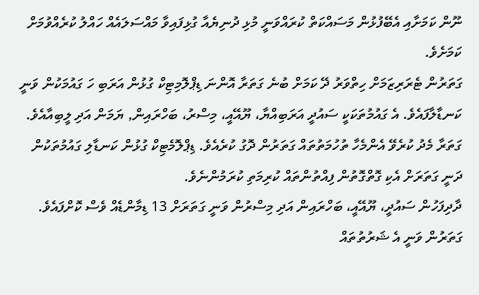ނޫން ކަމަށާއި އެބޭފުޅުން މަސައްކަތް ކުރައްވަނީ މުޅި ދުނިޔެއާ ގުޅިފައިވާ މައްސަލައެއް ހައްލު ކުރެއްވުމަށް ކަމަށެވެ.
ގަތަރުން ޓެރަރިޒަމަށް ހިތްވަރު ދޭ ކަމަށް ބުނެ ގަތަރާ އޮންނަ ޑިޕްލޮމިޓިކް ގުޅުން އަރަބި ހަ ގައުމަކުން ވަނީ ކަނޑާލާފައެވެ. އެ ގައުމުތަކަކީ ސައުދީ އަރަބިއްޔާ، ޔޫއޭއީ، މިސްރު، ބަހްރައިން, ޔަމަން އަދި ލީބިއާއެވެ. ގަތަރާ މެދު ކުރެވޭ އެންމެހާ ތުހުމަތުތައް ގަތަރުން ދޮގު ކުރެއެވެ. ޑިޕްލޮމެޓިކް ގުޅުން ކަނޑާލި ގައުމުތަކުން ދަނީ ގަތަރަށް އެކި ގޮތްގޮތުން ފިއްތުންތައް ކުރިމަތި ކުރަމުންނެވެ.
ދާދިފަހުން ސައުދީ، ޔޫއޭއީ، ބަހްރައިން އަދި މިސްރުން ވަނީ ގަތަރަށް 13 ޑިމާންޑެއް ވެސް ކޮށްފައެވެ. ގަތަރުން ވަނީ އެ ޝަރުތުތައް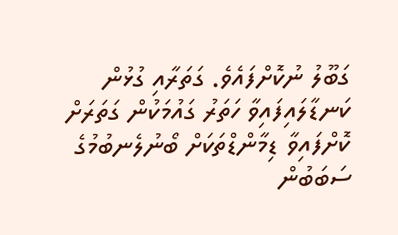ގަބޫލު ނުކޮށްފައެވެ. ގަތަރާއި ގުޅުން ކަނޑާލައިފައިވާ ހަތަރު ގައުމަކުން ގަތަރަށް ކޮށްފައިވާ ޑިމާންޑްތަކަށް ބޯނުލެނބުމުގެ ސަބަބުން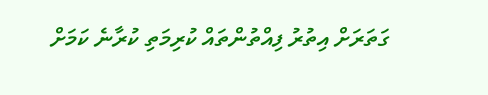ގަތަރަށް އިތުރު ފިއްތުންތައް ކުރިމަތި ކުރާނެ ކަމަށް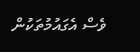ވެސް އެގައުމުތަކުން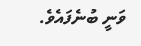ވަނީ ބުނެފައެވެ.